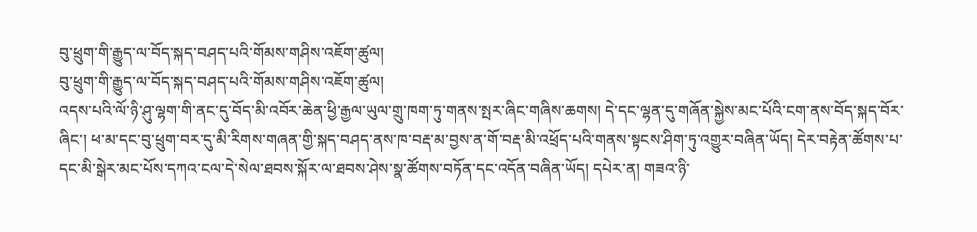བུ་ཕྲུག་གི་རྒྱུད་ལ་བོད་སྐད་བཤད་པའི་གོམས་གཤིས་འཇོག་ཚུལ།
བུ་ཕྲུག་གི་རྒྱུད་ལ་བོད་སྐད་བཤད་པའི་གོམས་གཤིས་འཇོག་ཚུལ།
འདས་པའི་ལོ་ཉི་ཤུ་ལྷག་གི་ནང་དུ་བོད་མི་འབོར་ཆེན་ཕྱི་རྒྱལ་ཡུལ་གྲུ་ཁག་ཏུ་གནས་སྤར་ཞིང་གཞིས་ཆགས། དེ་དང་ལྷན་དུ་གཞོན་སྐྱེས་མང་པོའི་ངག་ནས་བོད་སྐད་བོར་ཞིང་། ཕ་མ་དང་བུ་ཕྲུག་བར་དུ་མི་རིགས་གཞན་གྱི་སྐད་བཤད་ནས་ཁ་བརྡ་མ་བྱས་ན་གོ་བརྡ་མི་འཕྲོད་པའི་གནས་སྟངས་ཤིག་ཏུ་འགྱུར་བཞིན་ཡོད། དེར་བརྟེན་ཚོགས་པ་དང་མི་སྒེར་མང་པོས་དཀའ་ངལ་དེ་སེལ་ཐབས་སྐོར་ལ་ཐབས་ཤེས་སྣ་ཚོགས་བཏོན་དང་འདོན་བཞིན་ཡོད། དཔེར་ན། གཟའ་ཉི་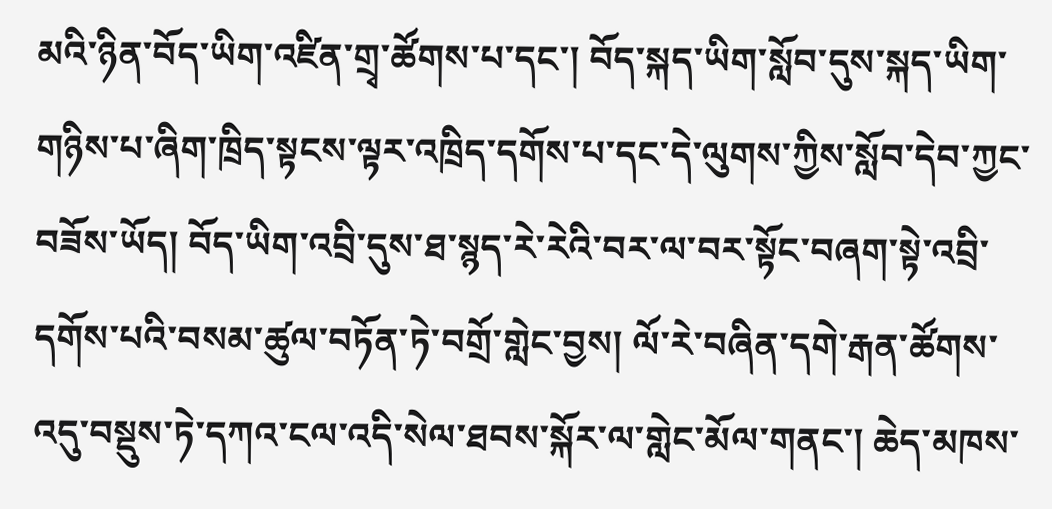མའི་ཉིན་བོད་ཡིག་འཛིན་གྲྭ་ཚོགས་པ་དང་། བོད་སྐད་ཡིག་སློབ་དུས་སྐད་ཡིག་གཉིས་པ་ཞིག་ཁྲིད་སྟངས་ལྟར་འཁྲིད་དགོས་པ་དང་དེ་ལུགས་ཀྱིས་སློབ་དེབ་ཀྱང་བཟོས་ཡོད། བོད་ཡིག་འབྲི་དུས་ཐ་སྙད་རེ་རེའི་བར་ལ་བར་སྟོང་བཞག་སྟེ་འབྲི་དགོས་པའི་བསམ་ཚུལ་བཏོན་ཏེ་བགྲོ་གླེང་བྱས། ལོ་རེ་བཞིན་དགེ་རྒན་ཚོགས་འདུ་བསྡུས་ཏེ་དཀའ་ངལ་འདི་སེལ་ཐབས་སྐོར་ལ་གླེང་མོལ་གནང་། ཆེད་མཁས་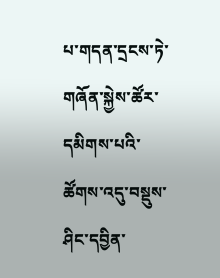པ་གདན་དྲངས་ཏེ་གཞོན་སྐྱེས་ཚོར་དམིགས་པའི་ཚོགས་འདུ་བསྡུས་ཤིང་དབྱིན་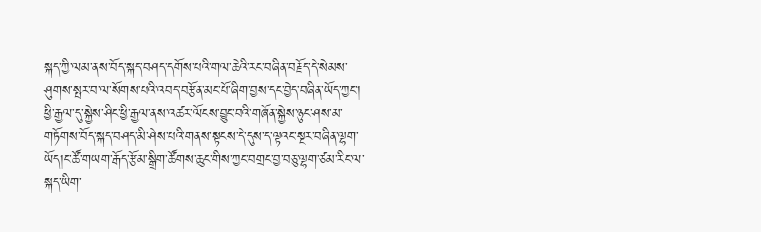སྐད་ཀྱི་ལམ་ནས་བོད་སྐད་བཤད་དགོས་པའི་གལ་ཆེའི་རང་བཞིན་བརྗོད་དེ་སེམས་ཤུགས་སྤར་བ་ལ་སོགས་པའི་འབད་བརྩོན་མང་པོ་ཞིག་བྱས་དང་བྱེད་བཞིན་ཡོད་ཀྱང་། ཕྱི་རྒྱལ་དུ་སྐྱེས་ཤིང་ཕྱི་རྒྱལ་ནས་འཚར་ལོངས་བྱུང་བའི་གཞོན་སྐྱེས་ཉུང་ཤས་མ་གཏོགས་བོད་སྐད་བཤད་མི་ཤེས་པའི་གནས་སྟངས་དེ་དུས་ད་ལྟའང་སྔར་བཞིན་ལྷག་ཡོད།ང་ཚོ་གཡག་རྒོད་རྩོམ་སྒྲིག་ཚོགས་ཆུང་གིས་ཀྱང་བགྲང་བྱ་བཅུ་ལྷག་ཙམ་རིང་ལ་སྐད་ཡིག་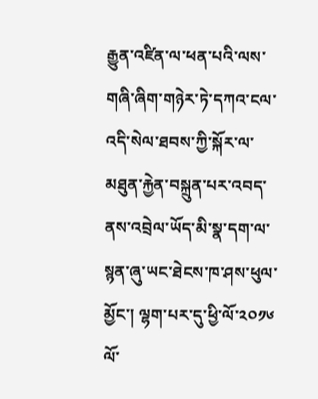རྒྱུན་འཛིན་ལ་ཕན་པའི་ལས་གཞི་ཞིག་གཉེར་ཏེ་དཀའ་ངལ་འདི་སེལ་ཐབས་ཀྱི་སྐོར་ལ་མཐུན་རྐྱེན་བསྐྲུན་པར་འབད་ནས་འབྲེལ་ཡོད་མི་སྣ་དག་ལ་སྙན་ཞུ་ཡང་ཐེངས་ཁ་ཤས་ཕུལ་མྱོང་། ལྷག་པར་དུ་ཕྱི་ལོ་༢༠༡༦ ལོ་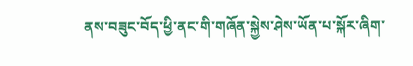ནས་བཟུང་བོད་ཕྱི་ནང་གི་གཞོན་སྐྱེས་ཤེས་ཡོན་པ་སྐོར་ཞིག་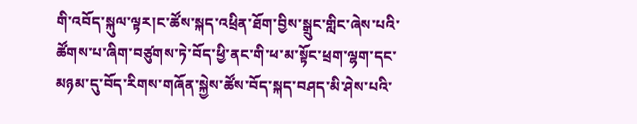གི་འབོད་སྐུལ་ལྟར།ང་ཚོས་སྐད་འཕྲིན་ཐོག་བྱིས་སྒྲུང་གླིང་ཞེས་པའི་ཚོགས་པ་ཞིག་བཙུགས་ཏེ་བོད་ཕྱི་ནང་གི་ཕ་མ་སྟོང་ཕྲག་ལྷག་དང་མཉམ་དུ་བོད་རིགས་གཞོན་སྐྱེས་ཚོས་བོད་སྐད་བཤད་མི་ཤེས་པའི་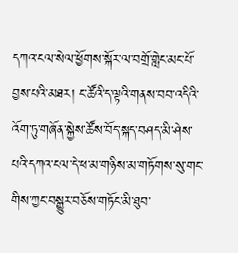དཀའ་ངལ་སེལ་ཕྱོགས་སྐོར་ལ་བགྲོ་གླེང་མང་པོ་བྱས་པའི་མཐར། ང་ཚོའི་ད་ལྟའི་གནས་བབ་འདིའི་འོག་ཏུ་གཞོན་སྐྱེས་ཚོས་བོད་སྐད་བཤད་མི་ཤེས་པའི་དཀའ་ངལ་དེ་ཕ་མ་གཉིས་མ་གཏོགས་སུ་གང་གིས་ཀྱང་བསྒྱུར་བཅོས་གཏོང་མི་ཐུབ་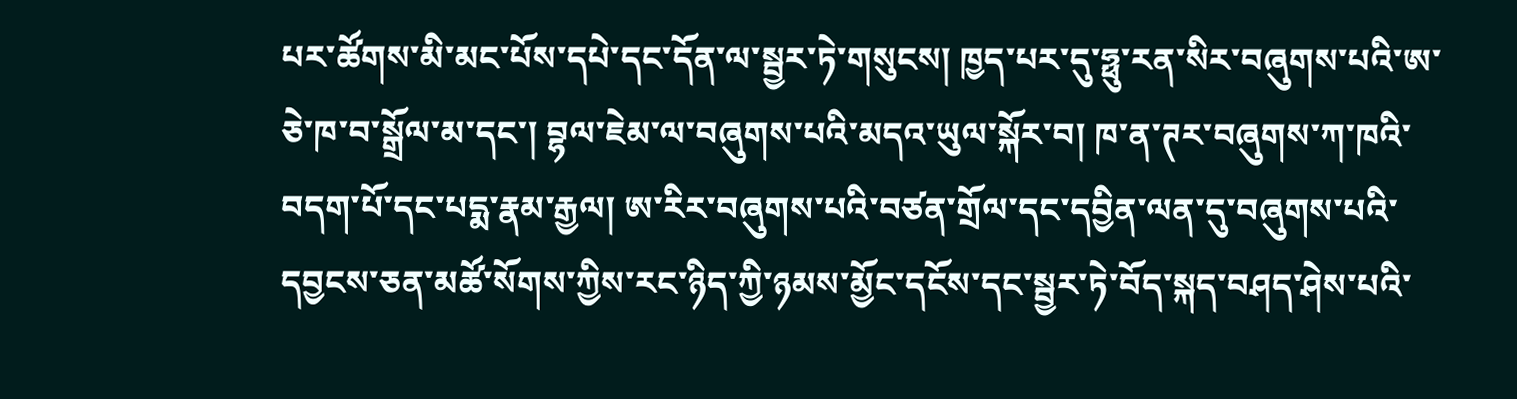པར་ཚོགས་མི་མང་པོས་དཔེ་དང་དོན་ལ་སྦྱར་ཏེ་གསུངས། ཁྱད་པར་དུ་ཧྥུ་རན་སིར་བཞུགས་པའི་ཨ་ཅེ་ཁ་བ་སྒྲོལ་མ་དང་། བྷལ་ཇེམ་ལ་བཞུགས་པའི་མདའ་ཡུལ་སྐོར་བ། ཁ་ན་ཊར་བཞུགས་ཀ་ཁའི་བདག་པོ་དང་པདྨ་རྣམ་རྒྱལ། ཨ་རིར་བཞུགས་པའི་བཙན་གྲོལ་དང་དབྱིན་ལན་དུ་བཞུགས་པའི་དབྱངས་ཅན་མཚོ་སོགས་ཀྱིས་རང་ཉིད་ཀྱི་ཉམས་མྱོང་དངོས་དང་སྦྱར་ཏེ་བོད་སྐད་བཤད་ཤེས་པའི་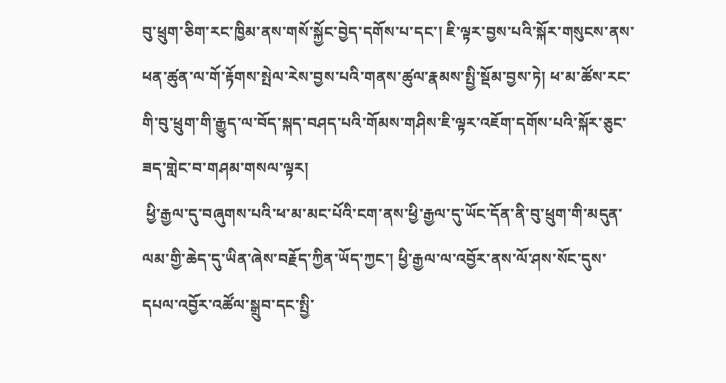བུ་ཕྲུག་ཅིག་རང་ཁྱིམ་ནས་གསོ་སྐྱོང་བྱེད་དགོས་པ་དང་། ཇི་ལྟར་བྱས་པའི་སྐོར་གསུངས་ནས་ཕན་ཚུན་ལ་གོ་རྟོགས་སྤེལ་རེས་བྱས་པའི་གནས་ཚུལ་རྣམས་སྤྱི་སྡོམ་བྱས་ཏེ། ཕ་མ་ཚོས་རང་གི་བུ་ཕྲུག་གི་རྒྱུད་ལ་བོད་སྐད་བཤད་པའི་གོམས་གཤིས་ཇི་ལྟར་འཇོག་དགོས་པའི་སྐོར་ཅུང་ཟད་གླེང་བ་གཤམ་གསལ་ལྟར།
 ཕྱི་རྒྱལ་དུ་བཞུགས་པའི་ཕ་མ་མང་པོའི་ངག་ནས་ཕྱི་རྒྱལ་དུ་ཡོང་དོན་ནི་བུ་ཕྲུག་གི་མདུན་ལམ་གྱི་ཆེད་དུ་ཡིན་ཞེས་བརྗོད་ཀྱིན་ཡོད་ཀྱང་། ཕྱི་རྒྱལ་ལ་འབྱོར་ནས་ལོ་ཤས་སོང་དུས་དཔལ་འབྱོར་འཚོལ་སྒྲུབ་དང་སྤྱི་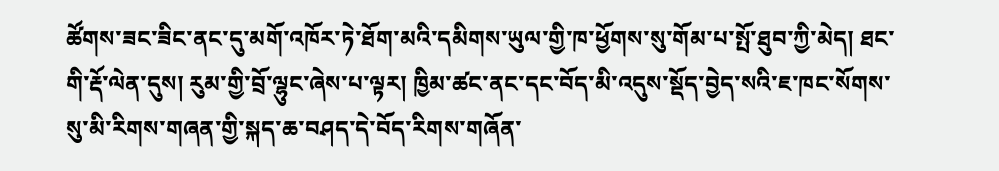ཚོགས་ཟང་ཟིང་ནང་དུ་མགོ་འཁོར་ཏེ་ཐོག་མའི་དམིགས་ཡུལ་གྱི་ཁ་ཕྱོགས་སུ་གོམ་པ་སྤོ་ཐུབ་ཀྱི་མེད། ཐང་གི་རྡོ་ལེན་དུས། རུམ་གྱི་བྲོ་ལྷུང་ཞེས་པ་ལྟར། ཁྱིམ་ཚང་ནང་དང་བོད་མི་འདུས་སྡོད་བྱེད་སའི་ཇ་ཁང་སོགས་སུ་མི་རིགས་གཞན་གྱི་སྐད་ཆ་བཤད་དེ་བོད་རིགས་གཞོན་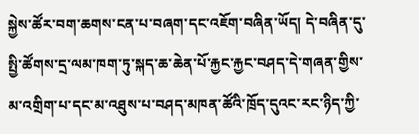སྐྱེས་ཚོར་བག་ཆགས་ངན་པ་བཞག་དང་འཇོག་བཞིན་ཡོད། དེ་བཞིན་དུ་སྤྱི་ཚོགས་དྲ་ལམ་ཁག་ཏུ་སྐད་ཆ་ཆེན་པོ་རྐྱང་རྐྱང་བཤད་དེ་གཞན་གྱིས་མ་འགྲིག་པ་དང་མ་འཐུས་པ་བཤད་མཁན་ཚོའི་ཁྲོད་དུའང་རང་ཉིད་ཀྱི་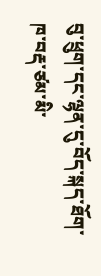བུ་ཕྲུག་དང་ལྷན་དུ་བོད་སྐད་ཐོག་ཁ་བརྡ་ཙམ་མི་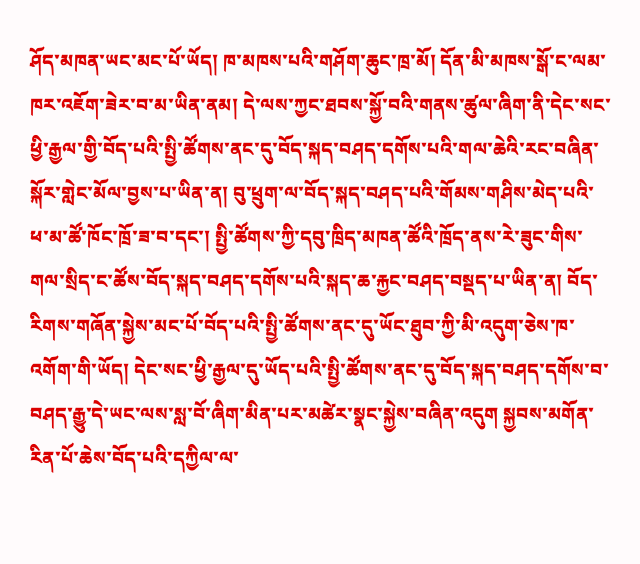ཤོད་མཁན་ཡང་མང་པོ་ཡོད། ཁ་མཁས་པའི་གཤོག་ཆུང་ཁྲ་མོ། དོན་མི་མཁས་སྒོ་ང་ལམ་ཁར་འཇོག་ཟེར་བ་མ་ཡིན་ནམ། དེ་ལས་ཀྱང་ཐབས་སྐྱོ་བའི་གནས་ཚུལ་ཞིག་ནི་དེང་སང་ཕྱི་རྒྱལ་གྱི་བོད་པའི་སྤྱི་ཚོགས་ནང་དུ་བོད་སྐད་བཤད་དགོས་པའི་གལ་ཆེའི་རང་བཞིན་སྐོར་གླེང་མོལ་བྱས་པ་ཡིན་ན། བུ་ཕྲུག་ལ་བོད་སྐད་བཤད་པའི་གོམས་གཤིས་མེད་པའི་ཕ་མ་ཚོ་ཁོང་ཁྲོ་ཟ་བ་དང་། སྤྱི་ཚོགས་ཀྱི་དབུ་ཁྲིད་མཁན་ཚོའི་ཁྲོད་ནས་རེ་ཟུང་གིས་གལ་སྲིད་ང་ཚོས་བོད་སྐད་བཤད་དགོས་པའི་སྐད་ཆ་རྐྱང་བཤད་བསྡད་པ་ཡིན་ན། བོད་རིགས་གཞོན་སྐྱེས་མང་པོ་བོད་པའི་སྤྱི་ཚོགས་ནང་དུ་ཡོང་ཐུབ་ཀྱི་མི་འདུག་ཅེས་ཁ་འགོག་གི་ཡོད། དེང་སང་ཕྱི་རྒྱལ་དུ་ཡོད་པའི་སྤྱི་ཚོགས་ནང་དུ་བོད་སྐད་བཤད་དགོས་བ་བཤད་རྒྱུ་དེ་ཡང་ལས་སླ་བོ་ཞིག་མིན་པར་མཚེར་སྣང་སྐྱེས་བཞིན་འདུག སྐྱབས་མགོན་རིན་པོ་ཆེས་བོད་པའི་དཀྱིལ་ལ་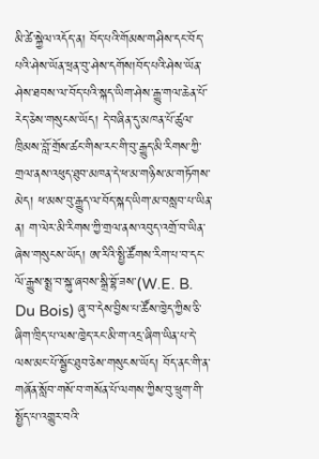མི་ཚེ་སྐྱེལ་འདོད་ན། བོད་པའི་གོམས་གཤིས་དང་བོད་པའི་ཤེས་ཡོན་ཕྲན་བུ་ཤེས་དགོས།བོད་པའི་ཤེས་ཡོན་ཤེས་ཐབས་ལ་བོད་པའི་སྐད་ཡིག་ཤེས་རྒྱུ་གལ་ཆེན་པོ་རེད་ཅེས་གསུངས་ཡོད། དེ་བཞིན་དུ་མཁན་པོ་ཚུལ་ཁྲིམས་བློ་གྲོས་ཚང་གིས་རང་གི་བུ་རྒྱུད་མི་རིགས་ཀྱི་གྲལ་ནས་འཕུད་ཐུབ་མཁན་དེ་ཕ་མ་གཉིས་མ་གཏོགས་མེད། ཕ་མས་བུ་རྒྱུད་ལ་བོད་སྐད་ཡིག་མ་བསླབ་པ་ཡིན་ན། ག་ལེར་མི་རིགས་ཀྱི་གྲལ་ནས་འབུད་འགྲོ་བ་ཡིན་ཞེས་གསུངས་ཡོད། ཨ་རིའི་སྤྱི་ཚོགས་རིག་པ་བ་དང་ལོ་རྒྱུས་སྨྲ་བ་སྐུ་ཞབས་སྒྲི་བྷོ་ཟས་(W.E. B. Du Bois) ཞུ་བ་དེས་བྱིས་པ་ཚོས་ཁྱེད་ཀྱིས་ཅི་ཞིག་ཁྲིད་པ་ལས་ཁྱེད་རང་མི་ག་འདྲ་ཞིག་ཡིན་པ་དེ་ལས་མང་པོ་སྦྱོང་ཐུབ་ཅེས་གསུངས་ཡོད། བོད་ནང་གི་ན་གཞོན་སློབ་གསོ་བ་གསོན་པོ་ལགས་ཀྱིས་བུ་ཕྲུག་གི་སྤྱོད་པ་འགྱུར་བའི་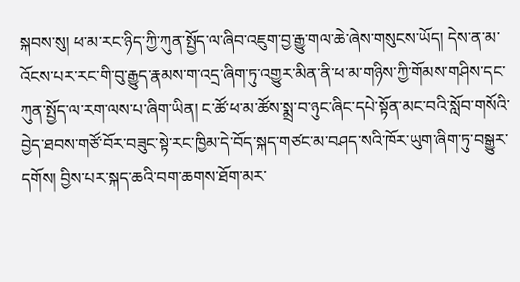སྐབས་སུ། ཕ་མ་རང་ཉིད་ཀྱི་ཀུན་སྤྱོད་ལ་ཞིབ་འཇུག་བྱ་རྒྱུ་གལ་ཆེ་ཞེས་གསུངས་ཡོད། དེས་ན་མ་འོངས་པར་རང་གི་བུ་རྒྱུད་རྣམས་ག་འདྲ་ཞིག་ཏུ་འགྱུར་མིན་ནི་ཕ་མ་གཉིས་ཀྱི་གོམས་གཤིས་དང་ཀུན་སྤྱོད་ལ་རག་ལས་པ་ཞིག་ཡིན། ང་ཚོ་ཕ་མ་ཚོས་སྨྲ་བ་ཉུང་ཞིང་དཔེ་སྟོན་མང་བའི་སློབ་གསོའི་བྱེད་ཐབས་གཙོ་བོར་བཟུང་སྟེ་རང་ཁྱིམ་དེ་བོད་སྐད་གཙང་མ་བཤད་སའི་ཁོར་ཡུག་ཞིག་ཏུ་བསྒྱུར་དགོས། བྱིས་པར་སྐད་ཆའི་བག་ཆགས་ཐོག་མར་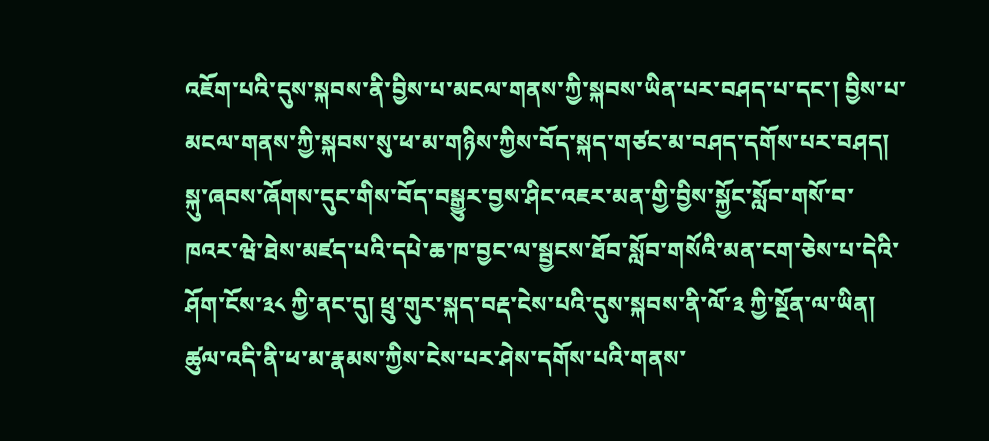འཇོག་པའི་དུས་སྐབས་ནི་བྱིས་པ་མངལ་གནས་ཀྱི་སྐབས་ཡིན་པར་བཤད་པ་དང་། བྱིས་པ་མངལ་གནས་ཀྱི་སྐབས་སུ་ཕ་མ་གཉིས་ཀྱིས་བོད་སྐད་གཙང་མ་བཤད་དགོས་པར་བཤད། སྐུ་ཞབས་ཞོགས་དུང་གིས་བོད་བསྒྱུར་བྱས་ཤིང་འཇར་མན་གྱི་བྱིས་སྐྱོང་སློབ་གསོ་བ་ཁའར་ཝེ་ཐེས་མཛད་པའི་དཔེ་ཆ་ཁ་བྱང་ལ་སྦྱངས་ཐོབ་སློབ་གསོའི་མན་ངག་ཅེས་པ་དེའི་ཤོག་ངོས་༣༨ ཀྱི་ནང་དུ། ཕྲུ་གུར་སྐད་བརྡ་ངེས་པའི་དུས་སྐབས་ནི་ལོ་༣ ཀྱི་སྔོན་ལ་ཡིན། ཚུལ་འདི་ནི་ཕ་མ་རྣམས་ཀྱིས་ངེས་པར་ཤེས་དགོས་པའི་གནས་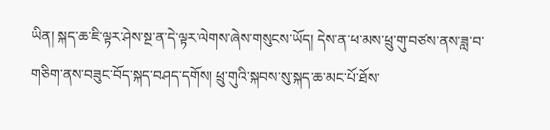ཡིན། སྐད་ཆ་ཇི་ལྟར་ཤེས་སྔ་ན་དེ་ལྟར་ལེགས་ཞེས་གསུངས་ཡོད། དེས་ན་ཕ་མས་ཕྲུ་གུ་བཙས་ནས་ཟླ་བ་གཅིག་ནས་བཟུང་བོད་སྐད་བཤད་དགོས། ཕྲུ་གུའི་སྐབས་སུ་སྐད་ཆ་མང་པོ་ཐོས་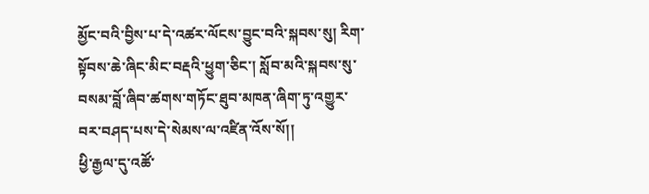མྱོང་བའི་བྱིས་པ་དེ་འཚར་ལོངས་བྱུང་བའི་སྐབས་སུ། རིག་སྟོབས་ཆེ་ཞིང་མིང་བརྡའི་ཕྱུག་ཅིང་། སློབ་མའི་སྐབས་སུ་བསམ་བློ་ཞིབ་ཚགས་གཏོང་ཐུབ་མཁན་ཞིག་ཏུ་འགྱུར་བར་བཤད་པས་དེ་སེམས་ལ་འཛིན་འོས་སོ།།
ཕྱི་རྒྱལ་དུ་འཚོ་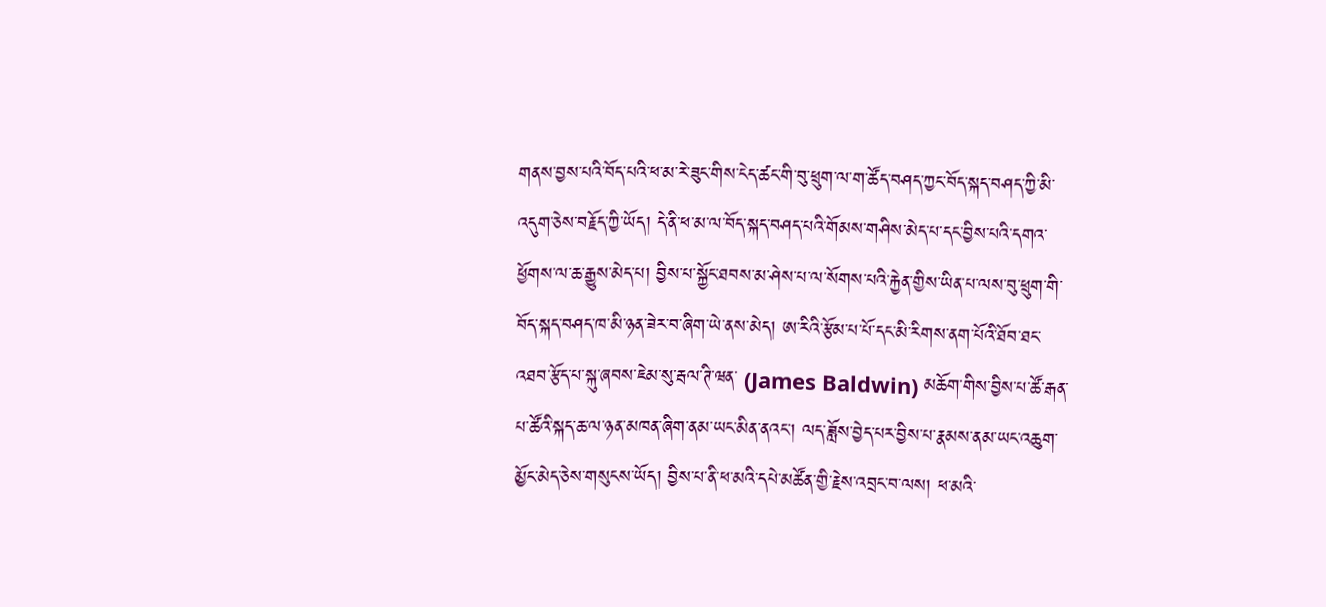གནས་བྱས་པའི་བོད་པའི་ཕ་མ་རེ་ཟུང་གིས་ངེད་ཚང་གི་བུ་ཕྲུག་ལ་ག་ཚོད་བཤད་ཀྱང་བོད་སྐད་བཤད་ཀྱི་མི་འདུག་ཅེས་བརྗོད་ཀྱི་ཡོད། དེ་ནི་ཕ་མ་ལ་བོད་སྐད་བཤད་པའི་གོམས་གཤིས་མེད་པ་དང་བྱིས་པའི་དགའ་ཕྱོགས་ལ་ཆ་རྒྱུས་མེད་པ། བྱིས་པ་སྐྱོང་ཐབས་མ་ཤེས་པ་ལ་སོགས་པའི་རྐྱེན་གྱིས་ཡིན་པ་ལས་བུ་ཕྲུག་གི་བོད་སྐད་བཤད་ཁ་མི་ཉན་ཟེར་བ་ཞིག་ཡེ་ནས་མེད། ཨ་རིའི་རྩོམ་པ་པོ་དང་མི་རིགས་ནག་པོའི་ཐོབ་ཐང་འཐབ་རྩོད་པ་སྐུ་ཞབས་ཇེམ་སུ་རྦལ་ཊི་ཝན་ (James Baldwin) མཆོག་གིས་བྱིས་པ་ཚོ་རྒན་པ་ཚོའི་སྐད་ཆ་ལ་ཉན་མཁན་ཞིག་ནམ་ཡང་མིན་ནའང་། ལད་ཟློས་བྱེད་པར་བྱིས་པ་རྣམས་ནམ་ཡང་འཆུག་མྱོང་མེད་ཅེས་གསུངས་ཡོད། བྱིས་པ་ནི་ཕ་མའི་དཔེ་མཚོན་གྱི་རྗེས་འབྲང་བ་ལས། ཕ་མའི་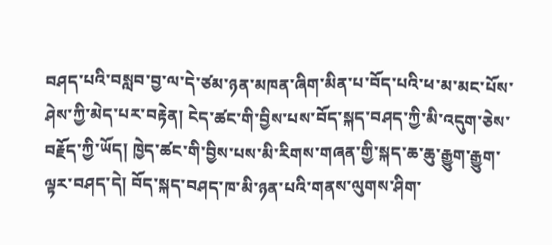བཤད་པའི་བསླབ་བྱ་ལ་དེ་ཙམ་ཉན་མཁན་ཞིག་མིན་པ་བོད་པའི་ཕ་མ་མང་པོས་ཤེས་ཀྱི་མེད་པར་བརྟེན། ངེད་ཚང་གི་བྱིས་པས་བོད་སྐད་བཤད་ཀྱི་མི་འདུག་ཅེས་བརྗོད་ཀྱི་ཡོད། ཁྱེད་ཚང་གི་བྱིས་པས་མི་རིགས་གཞན་གྱི་སྐད་ཆ་ཆུ་རྒྱུག་རྒྱུག་ལྟར་བཤད་དེ། བོད་སྐད་བཤད་ཁ་མི་ཉན་པའི་གནས་ལུགས་ཤིག་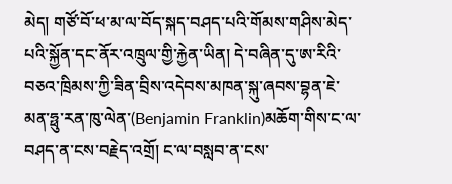མེད། གཙོ་བོ་ཕ་མ་ལ་བོད་སྐད་བཤད་པའི་གོམས་གཤིས་མེད་པའི་སྐྱོན་དང་ནོར་འཁྲུལ་གྱི་རྐྱེན་ཡིན། དེ་བཞིན་དུ་ཨ་རིའི་བཅའ་ཁྲིམས་ཀྱི་ཟིན་བྲིས་འདེབས་མཁན་སྐུ་ཞབས་བྷན་ཇེ་མན་ཧྥུ་རན་ཁུ་ལེན་(Benjamin Franklin)མཆོག་གིས་ང་ལ་བཤད་ན་ངས་བརྗེད་འགྲོ། ང་ལ་བསླབ་ན་ངས་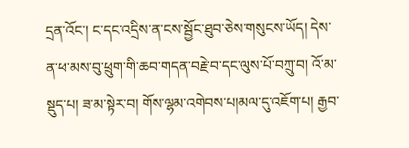དྲན་འོང་། ང་དང་འདྲིས་ན་ངས་སྦྱོང་ཐུབ་ཅེས་གསུངས་ཡོད། དེས་ན་ཕ་མས་བུ་ཕྲུག་གི་ཆབ་གདན་བརྗེ་བ་དང་ལུས་པོ་བཀྲུ་བ། འོ་མ་སྡུད་པ། ཟ་མ་སྟེར་བ། གོས་ལྷམ་འགེབས་པ།མལ་དུ་འཇོག་པ། རྒྱབ་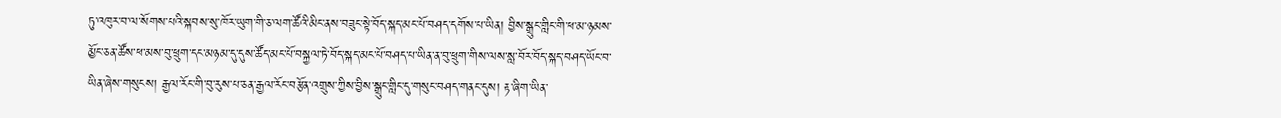ཏུ་འཁུར་བ་ལ་སོགས་པའི་སྐབས་སུ་ཁོར་ཡུག་གི་ཅ་ལག་ཚོའི་མིང་ནས་བཟུང་སྟེ་བོད་སྐད་མང་པོ་བཤད་དགོས་པ་ཡིན། བྱིས་སྒྲུང་གླིང་གི་ཕ་མ་ཉམས་མྱོང་ཅན་ཚོས་ཕ་མས་བུ་ཕྲུག་དང་མཉམ་དུ་དུས་ཚོད་མང་པོ་བསྐྱལ་ཏེ་བོད་སྐད་མང་པོ་བཤད་པ་ཡིན་ན་བུ་ཕྲུག་གིས་ལས་སླ་བོར་བོད་སྐད་བཤད་ཡོང་བ་ཡིན་ཞེས་གསུངས། རྒྱལ་རོང་གི་བུ་རུས་པ་ཅན་རྒྱལ་རོང་བརྩོན་འགྲུས་ཀྱིས་བྱིས་སྒྲུང་གླིང་དུ་གསུང་བཤད་གནང་དུས། རྟ་ཞིག་ཡིན་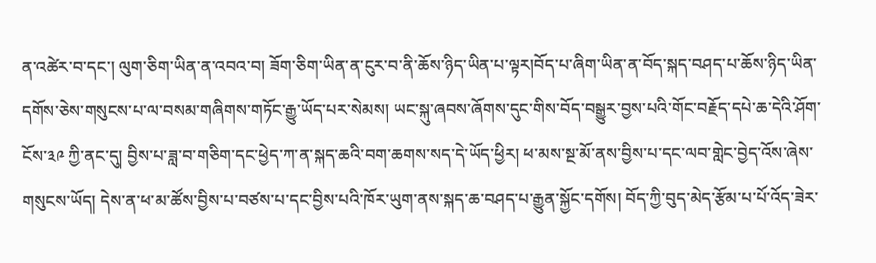ན་འཚེར་བ་དང་། ལུག་ཅིག་ཡིན་ན་འབའ་བ། ཟོག་ཅིག་ཡིན་ན་ངུར་བ་ནི་ཆོས་ཉིད་ཡིན་པ་ལྟར།བོད་པ་ཞིག་ཡིན་ན་བོད་སྐད་བཤད་པ་ཆོས་ཉིད་ཡིན་དགོས་ཅེས་གསུངས་པ་ལ་བསམ་གཞིགས་གཏོང་རྒྱུ་ཡོད་པར་སེམས། ཡང་སྐུ་ཞབས་ཞོགས་དུང་གིས་བོད་བསྒྱུར་བྱས་པའི་གོང་བརྗོད་དཔེ་ཆ་དེའི་ཤོག་ངོས་༣༩ ཀྱི་ནང་དུ། བྱིས་པ་ཟླ་བ་གཅིག་དང་ཕྱེད་ཀ་ན་སྐད་ཆའི་བག་ཆགས་སད་དེ་ཡོད་ཕྱིར། ཕ་མས་སྔ་མོ་ནས་བྱིས་པ་དང་ལབ་གླེང་བྱེད་འོས་ཞེས་གསུངས་ཡོད། དེས་ན་ཕ་མ་ཚོས་བྱིས་པ་བཙས་པ་དང་བྱིས་པའི་ཁོར་ཡུག་ནས་སྐད་ཆ་བཤད་པ་རྒྱུན་སྐྱོང་དགོས། བོད་ཀྱི་བུད་མེད་རྩོམ་པ་པོ་འོད་ཟེར་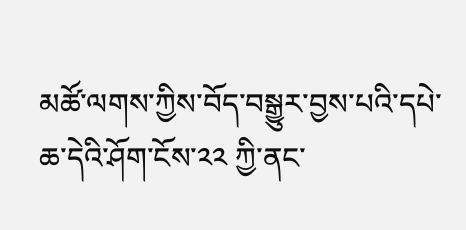མཚོ་ལགས་ཀྱིས་བོད་བསྒྱུར་བྱས་པའི་དཔེ་ཆ་དེའི་ཤོག་ངོས་༢༢ ཀྱི་ནང་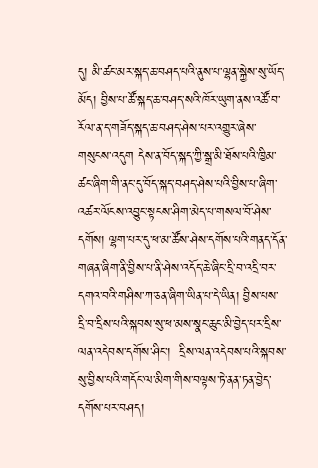དུ། མི་ཚང་མར་སྐད་ཆ་བཤད་པའི་ནུས་པ་ལྷན་སྐྱེས་སུ་ཡོད་མོད། བྱིས་པ་ཚོ་སྐད་ཆ་བཤད་སའི་ཁོར་ཡུག་ནས་འཚོ་བ་རོལ་ན་ད་གཟོད་སྐད་ཆ་བཤད་ཤེས་པར་འགྱུར་ཞེས་གསུངས་འདུག དེས་ན་བོད་སྐད་ཀྱི་སྒྲ་མི་ཐོས་པའི་ཁྱིམ་ཚང་ཞིག་གི་ནང་དུ་བོད་སྐད་བཤད་ཤེས་པའི་བྱིས་པ་ཞིག་འཚར་ལོངས་འབྱུང་སྟངས་ཤིག་མེད་པ་གསལ་བོ་ཤེས་དགོས། ལྷག་པར་དུ་ཕ་མ་ཚོས་ཤེས་དགོས་པའི་གནད་དོན་གཞན་ཞིག་ནི་བྱིས་པ་ནི་ཤེས་འདོད་ཆེ་ཞིང་དྲི་བ་འདྲི་བར་དགའ་བའི་གཤིས་ཀ་ཅན་ཞིག་ཡིན་པ་དེ་ཡིན། བྱིས་པས་དྲི་བ་དྲིས་པའི་སྐབས་སུ་ཕ་མས་སྣང་ཆུང་མི་བྱེད་པར་དྲིས་ལན་འདེབས་དགོས་ཤིང་།  དྲིས་ལན་འདེབས་པའི་སྐབས་སུ་བྱིས་པའི་གདོང་ལ་མིག་གིས་བལྟས་ཏེ་ནན་ཏན་བྱེད་དགོས་པར་བཤད།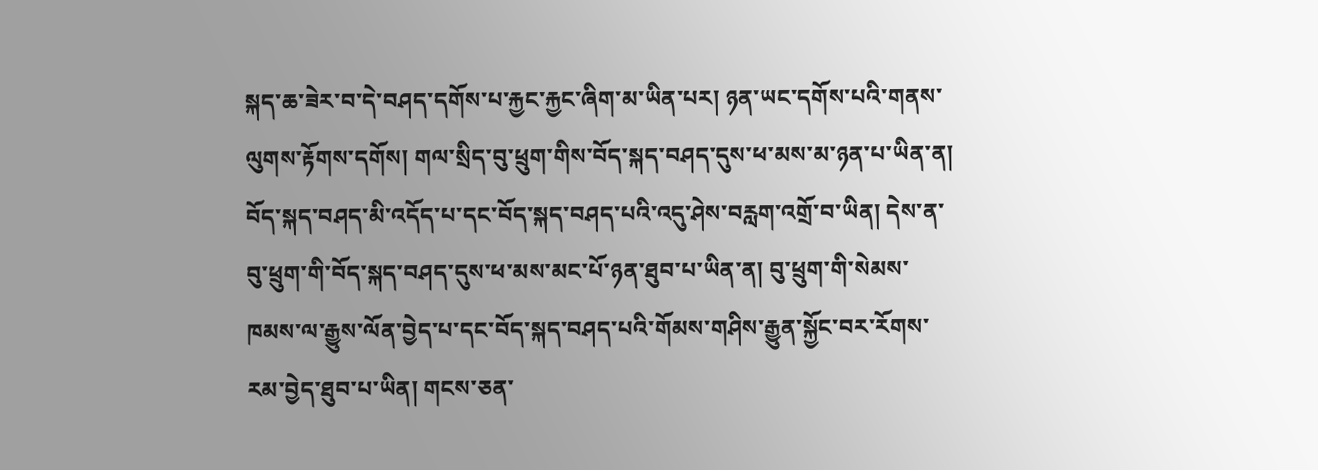སྐད་ཆ་ཟེར་བ་དེ་བཤད་དགོས་པ་རྐྱང་རྐྱང་ཞིག་མ་ཡིན་པར། ཉན་ཡང་དགོས་པའི་གནས་ལུགས་རྟོགས་དགོས། གལ་སྲིད་བུ་ཕྲུག་གིས་བོད་སྐད་བཤད་དུས་ཕ་མས་མ་ཉན་པ་ཡིན་ན། བོད་སྐད་བཤད་མི་འདོད་པ་དང་བོད་སྐད་བཤད་པའི་འདུ་ཤེས་བརླག་འགྲོ་བ་ཡིན། དེས་ན་བུ་ཕྲུག་གི་བོད་སྐད་བཤད་དུས་ཕ་མས་མང་པོ་ཉན་ཐུབ་པ་ཡིན་ན། བུ་ཕྲུག་གི་སེམས་ཁམས་ལ་རྒྱུས་ལོན་བྱེད་པ་དང་བོད་སྐད་བཤད་པའི་གོམས་གཤིས་རྒྱུན་སྐྱོང་བར་རོགས་རམ་བྱེད་ཐུབ་པ་ཡིན། གངས་ཅན་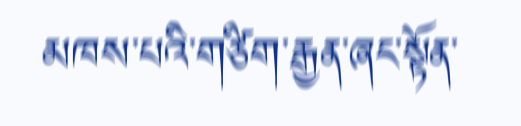མཁས་པའི་གཙིག་རྒྱན་ཞང་སྟོན་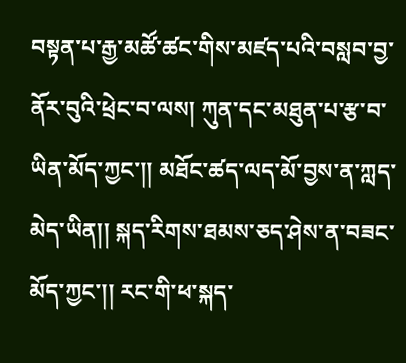བསྟན་པ་རྒྱ་མཚོ་ཚང་གིས་མཛད་པའི་བསླབ་བྱ་ནོར་བུའི་ཕྲེང་བ་ལས། ཀུན་དང་མཐུན་པ་རྩ་བ་ཡིན་མོད་ཀྱང་།། མཐོང་ཚད་ལད་མོ་བྱས་ན་ཀླད་མེད་ཡིན།། སྐད་རིགས་ཐམས་ཅད་ཤེས་ན་བཟང་མོད་ཀྱང་།། རང་གི་ཕ་སྐད་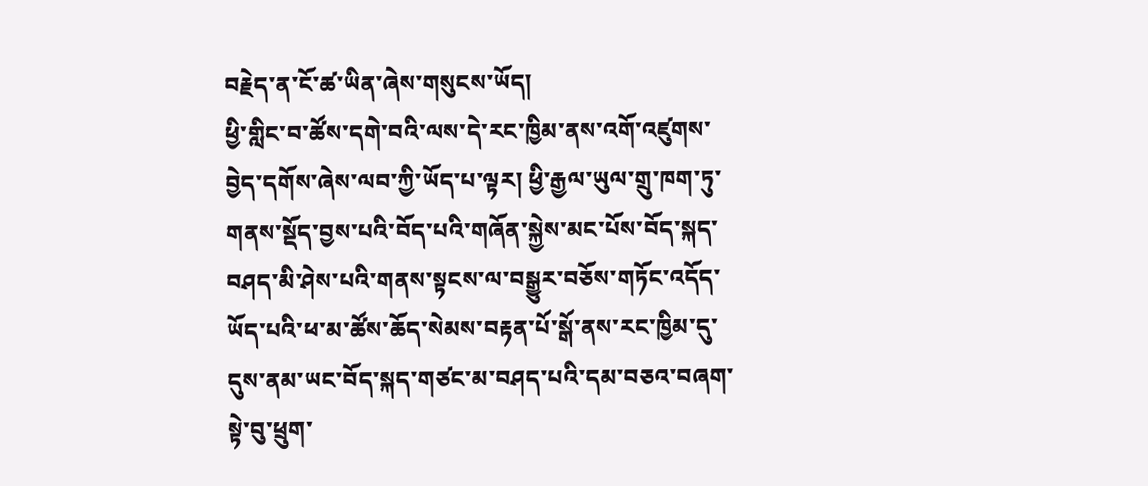བརྗེད་ན་ངོ་ཚ་ཡིན་ཞེས་གསུངས་ཡོད།
ཕྱི་གླིང་བ་ཚོས་དགེ་བའི་ལས་དེ་རང་ཁྱིམ་ནས་འགོ་འཛུགས་བྱེད་དགོས་ཞེས་ལབ་ཀྱི་ཡོད་པ་ལྟར། ཕྱི་རྒྱལ་ཡུལ་གྲུ་ཁག་ཏུ་གནས་སྡོད་བྱས་པའི་བོད་པའི་གཞོན་སྐྱེས་མང་པོས་བོད་སྐད་བཤད་མི་ཤེས་པའི་གནས་སྟངས་ལ་བསྒྱུར་བཅོས་གཏོང་འདོད་ཡོད་པའི་ཕ་མ་ཚོས་ཆོད་སེམས་བརྟན་པོ་སྒོ་ནས་རང་ཁྱིམ་དུ་དུས་ནམ་ཡང་བོད་སྐད་གཙང་མ་བཤད་པའི་དམ་བཅའ་བཞག་སྟེ་བུ་ཕྲུག་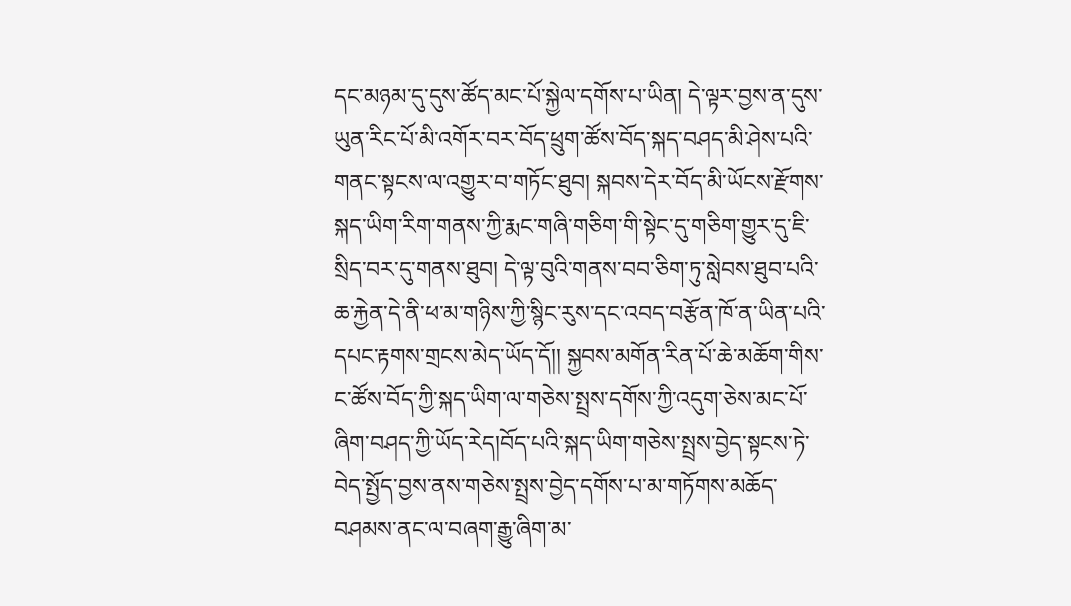དང་མཉམ་དུ་དུས་ཚོད་མང་པོ་སྐྱེལ་དགོས་པ་ཡིན། དེ་ལྟར་བྱས་ན་དུས་ཡུན་རིང་པོ་མི་འགོར་བར་བོད་ཕྲུག་ཚོས་བོད་སྐད་བཤད་མི་ཤེས་པའི་གནང་སྟངས་ལ་འགྱུར་བ་གཏོང་ཐུབ། སྐབས་དེར་བོད་མི་ཡོངས་རྫོགས་སྐད་ཡིག་རིག་གནས་ཀྱི་རྨང་གཞི་གཅིག་གི་སྟེང་དུ་གཅིག་གྱུར་དུ་ཇི་སྲིད་བར་དུ་གནས་ཐུབ། དེ་ལྟ་བུའི་གནས་བབ་ཅིག་ཏུ་སླེབས་ཐུབ་པའི་ཆ་རྐྱེན་དེ་ནི་ཕ་མ་གཉིས་ཀྱི་སྙིང་རུས་དང་འབད་བརྩོན་ཁོ་ན་ཡིན་པའི་དཔང་རྟགས་གྲངས་མེད་ཡོད་དོ།། སྐྱབས་མགོན་རིན་པོ་ཆེ་མཆོག་གིས་ང་ཚོས་བོད་ཀྱི་སྐད་ཡིག་ལ་གཅེས་སྤྲས་དགོས་ཀྱི་འདུག་ཅེས་མང་པོ་ཞིག་བཤད་ཀྱི་ཡོད་རེད།བོད་པའི་སྐད་ཡིག་གཅེས་སྤྲས་བྱེད་སྟངས་ཏེ་བེད་སྤྱོད་བྱས་ནས་གཅེས་སྤྲས་བྱེད་དགོས་པ་མ་གཏོགས་མཆོད་བཤམས་ནང་ལ་བཞག་རྒྱུ་ཞིག་མ་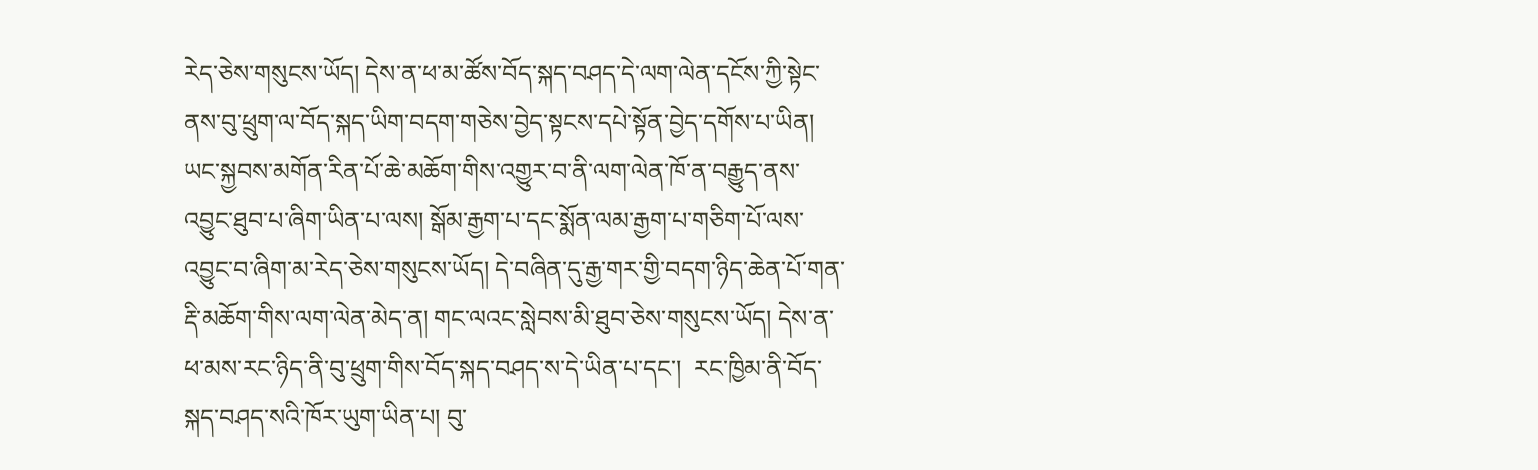རེད་ཅེས་གསུངས་ཡོད། དེས་ན་ཕ་མ་ཚོས་བོད་སྐད་བཤད་དེ་ལག་ལེན་དངོས་ཀྱི་སྟེང་ནས་བུ་ཕྲུག་ལ་བོད་སྐད་ཡིག་བདག་གཅེས་བྱེད་སྟངས་དཔེ་སྟོན་བྱེད་དགོས་པ་ཡིན། ཡང་སྐྱབས་མགོན་རིན་པོ་ཆེ་མཆོག་གིས་འགྱུར་བ་ནི་ལག་ལེན་ཁོ་ན་བརྒྱུད་ནས་འབྱུང་ཐུབ་པ་ཞིག་ཡིན་པ་ལས། སྒོམ་རྒྱག་པ་དང་སྨོན་ལམ་རྒྱག་པ་གཅིག་པོ་ལས་འབྱུང་བ་ཞིག་མ་རེད་ཅེས་གསུངས་ཡོད། དེ་བཞིན་དུ་རྒྱ་གར་གྱི་བདག་ཉིད་ཆེན་པོ་གན་རྡི་མཆོག་གིས་ལག་ལེན་མེད་ན། གང་ལའང་སླེབས་མི་ཐུབ་ཅེས་གསུངས་ཡོད། དེས་ན་ཕ་མས་རང་ཉིད་ནི་བུ་ཕྲུག་གིས་བོད་སྐད་བཤད་ས་དེ་ཡིན་པ་དང་།  རང་ཁྱིམ་ནི་བོད་སྐད་བཤད་སའི་ཁོར་ཡུག་ཡིན་པ། བུ་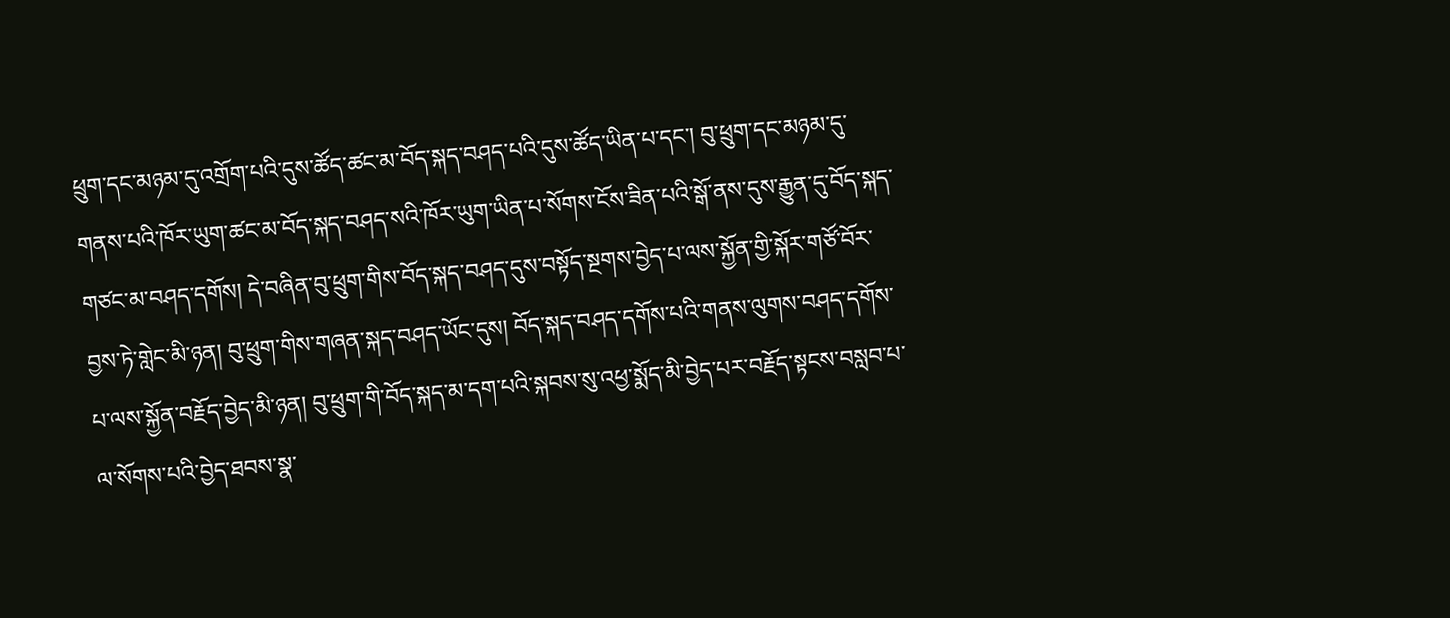ཕྲུག་དང་མཉམ་དུ་འགྲོག་པའི་དུས་ཚོད་ཚང་མ་བོད་སྐད་བཤད་པའི་དུས་ཚོད་ཡིན་པ་དང་། བུ་ཕྲུག་དང་མཉམ་དུ་གནས་པའི་ཁོར་ཡུག་ཚང་མ་བོད་སྐད་བཤད་སའི་ཁོར་ཡུག་ཡིན་པ་སོགས་ངོས་ཟིན་པའི་སྒོ་ནས་དུས་རྒྱུན་དུ་བོད་སྐད་གཙང་མ་བཤད་དགོས། དེ་བཞིན་བུ་ཕྲུག་གིས་བོད་སྐད་བཤད་དུས་བསྟོད་སྔགས་བྱེད་པ་ལས་སྐྱོན་གྱི་སྐོར་གཙོ་བོར་བྱས་ཏེ་གླེང་མི་ཉན། བུ་ཕྲུག་གིས་གཞན་སྐད་བཤད་ཡོང་དུས། བོད་སྐད་བཤད་དགོས་པའི་གནས་ལུགས་བཤད་དགོས་པ་ལས་སྐྱོན་བརྗོད་བྱེད་མི་ཉན། བུ་ཕྲུག་གི་བོད་སྐད་མ་དག་པའི་སྐབས་སུ་འཕྱ་སྨོད་མི་བྱེད་པར་བརྗོད་སྟངས་བསླབ་པ་ལ་སོགས་པའི་བྱེད་ཐབས་སྣ་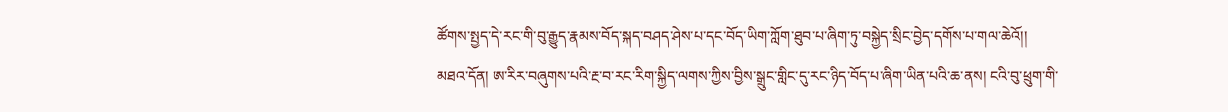ཚོགས་སྤྱད་དེ་རང་གི་བུ་རྒྱུད་རྣམས་བོད་སྐད་བཤད་ཤེས་པ་དང་བོད་ཡིག་ཀློག་ཐུབ་པ་ཞིག་ཏུ་བསྐྱེད་སྲིང་བྱེད་དགོས་པ་གལ་ཆེའོ།།
མཐའ་དོན། ཨ་རིར་བཞུགས་པའི་རྔ་བ་རང་རིག་སྐྱིད་ལགས་ཀྱིས་བྱིས་སྒྲུང་གླིང་དུ་རང་ཉིད་བོད་པ་ཞིག་ཡིན་པའི་ཆ་ནས། ངའི་བུ་ཕྲུག་གི་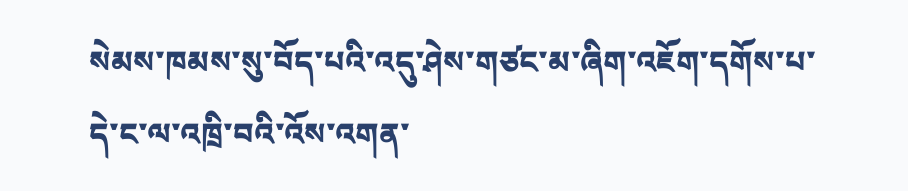སེམས་ཁམས་སུ་བོད་པའི་འདུ་ཤེས་གཙང་མ་ཞིག་འཇོག་དགོས་པ་དེ་ང་ལ་འཁྲི་བའི་འོས་འགན་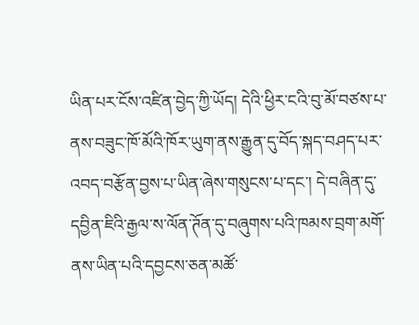ཡིན་པར་ངོས་འཛིན་བྱེད་ཀྱི་ཡོད། དེའི་ཕྱིར་ངའི་བུ་མོ་བཙས་པ་ནས་བཟུང་ཁོ་མོའི་ཁོར་ཡུག་ནས་རྒྱུན་དུ་བོད་སྐད་བཤད་པར་འབད་བརྩོན་བྱས་པ་ཡིན་ཞེས་གསུངས་པ་དང་། དེ་བཞིན་དུ་དབྱིན་ཇིའི་རྒྱལ་ས་ལོན་ཊོན་དུ་བཞུགས་པའི་ཁམས་བྲག་མགོ་ནས་ཡིན་པའི་དབྱངས་ཅན་མཚོ་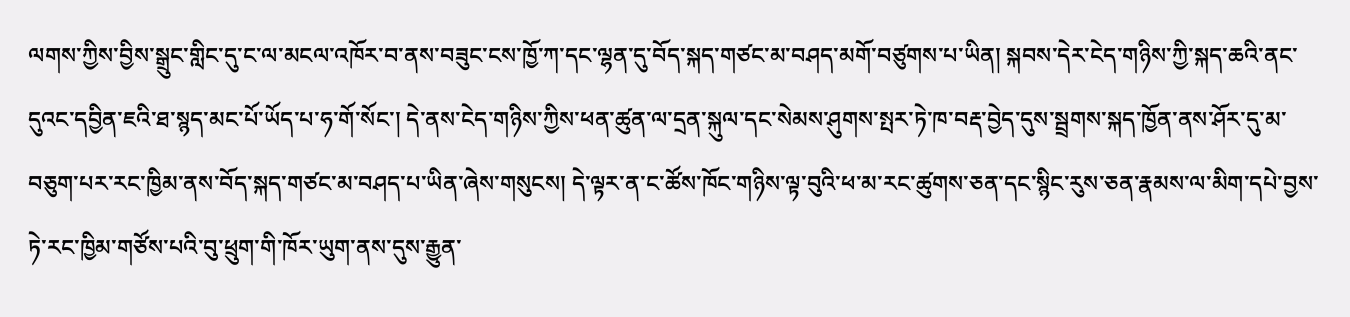ལགས་ཀྱིས་བྱིས་སྒྲུང་གླིང་དུ་ང་ལ་མངལ་འཁོར་བ་ནས་བཟུང་ངས་ཁྱོ་ཀ་དང་ལྷན་དུ་བོད་སྐད་གཙང་མ་བཤད་མགོ་བཙུགས་པ་ཡིན། སྐབས་དེར་ངེད་གཉིས་ཀྱི་སྐད་ཆའི་ནང་དུའང་དབྱིན་ཇའི་ཐ་སྙད་མང་པོ་ཡོད་པ་ཧ་གོ་སོང་། དེ་ནས་ངེད་གཉིས་ཀྱིས་ཕན་ཚུན་ལ་དྲན་སྐུལ་དང་སེམས་ཤུགས་སྤར་ཏེ་ཁ་བརྡ་བྱེད་དུས་སྦྲགས་སྐད་ཁྱོན་ནས་ཤོར་དུ་མ་བཅུག་པར་རང་ཁྱིམ་ནས་བོད་སྐད་གཙང་མ་བཤད་པ་ཡིན་ཞེས་གསུངས། དེ་ལྟར་ན་ང་ཚོས་ཁོང་གཉིས་ལྟ་བུའི་ཕ་མ་རང་ཚུགས་ཅན་དང་སྙིང་རུས་ཅན་རྣམས་ལ་མིག་དཔེ་བྱས་ཏེ་རང་ཁྱིམ་གཙོས་པའི་བུ་ཕྲུག་གི་ཁོར་ཡུག་ནས་དུས་རྒྱུན་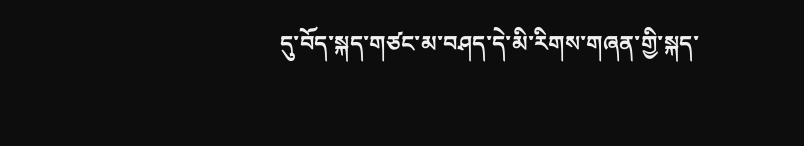དུ་བོད་སྐད་གཙང་མ་བཤད་དེ་མི་རིགས་གཞན་གྱི་སྐད་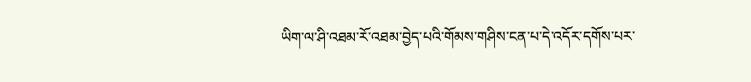ཡིག་ལ་ཤི་འཐམ་རོ་འཐམ་བྱེད་པའི་གོམས་གཤིས་ངན་པ་དེ་འདོར་དགོས་པར་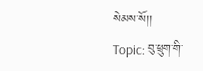སེམས་སོ།།
Topic: བུ་ཕྲུག་གི་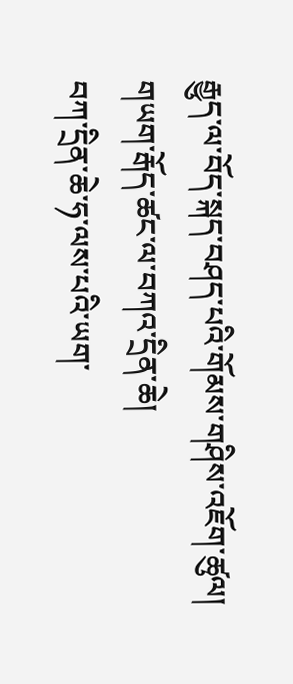རྒྱུད་ལ་བོད་སྐད་བཤད་པའི་གོམས་གཤིས་འཇོག་ཚུལ།
གཡག་རྒོད་ཚང་ལ་བཀའ་དྲིན་ཆེ།
བཀ་དྲིན་ཆེ་ཧ་ལས་པའི་ཡག་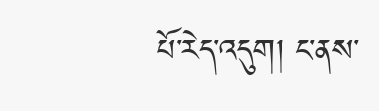པོ་རེད་འདུག། ང་ནས་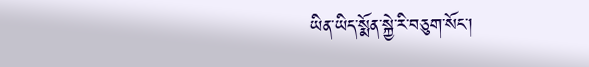ཡིན་ཡིད་སྨོན་སྐྱེ་རི་བཅུག་སོང་།